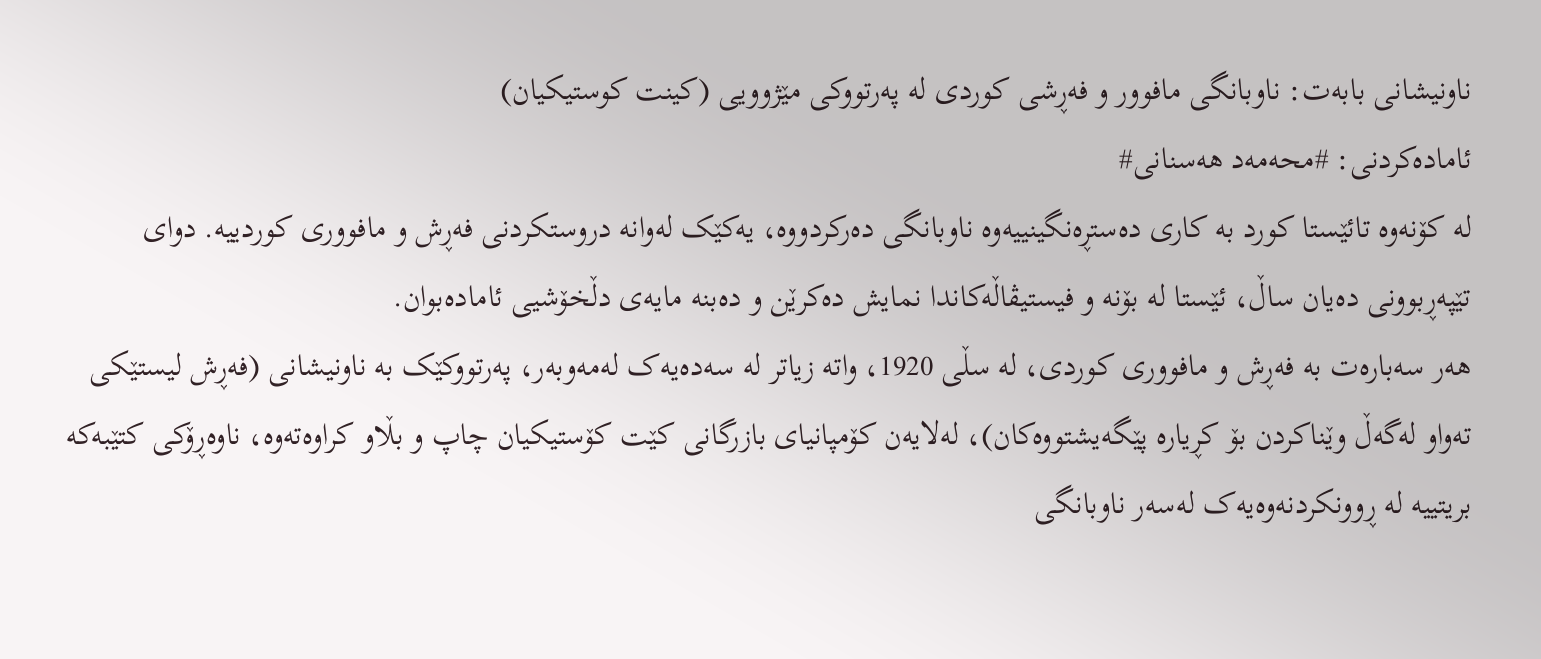ناونیشانی بابەت: ناوبانگی مافوور و فەڕشی کوردی لە پەرتووکی مێژوویی (کینت کوستیکیان)
ئامادەکردنی: #محەمەد هەسنانی#
لە کۆنەوە تائێستا کورد بە کاری دەستڕەنگینییەوە ناوبانگی دەرکردووە، یەکێک لەوانە دروستکردنی فەڕش و مافووری کوردییە. دوای تێپەڕبوونی دەیان ساڵ، ئێستا لە بۆنە و فیستیڤاڵەکاندا نمایش دەکرێن و دەبنە مایەی دڵخۆشیی ئامادەبوان.
هەر سەبارەت بە فەڕش و مافووری کوردی، لە سڵی 1920، واتە زیاتر لە سەدەیەک لەمەوبەر، پەرتووکێک بە ناونیشانی (فەڕش لیستێکی تەواو لەگەڵ وێناکردن بۆ کڕیارە پێگەیشتووەکان)، لەلایەن کۆمپانیای بازرگانی کێت کۆستیکیان چاپ و بڵاو کراوەتەوە، ناوەڕۆکی کتێبەکە بریتییە لە ڕوونکردنەوەیەک لەسەر ناوبانگی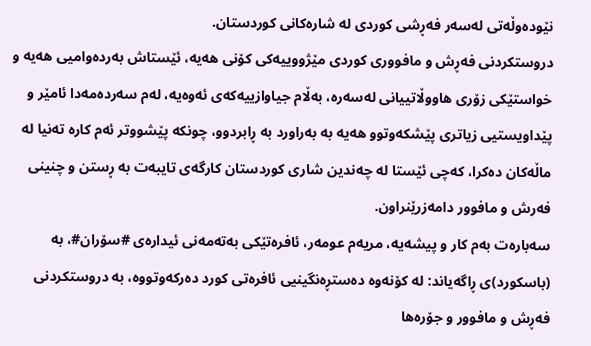نێودەوڵەتی لەسەر فەڕشی کوردی لە شارەکانی کوردستان.
دروستکردنی فەڕش و مافووری کوردی مێژووییەکی کۆنی هەیە، ئێستاش بەردەوامیی هەیە و خواستێکی زۆری هاووڵاتییانی لەسەرە، بەڵام جیاوازییەکەی ئەوەیە، لەم سەردەمەدا ئامێر و پێداویستیی زیاتری پێشکەوتوو هەیە بە بەراورد بە ڕابردوو، چونکە پێشووتر ئەم کارە تەنیا لە ماڵەکان دەکرا، کەچی ئێستا لە چەندین شاری کوردستان کارگەی تایبەت بە ڕستن و چنینی فەرش و مافوور دامەزرێنراون.
سەبارەت بەم کار و پیشەیە، مریەم عومەر، ئافرەتێکی بەتەمەنی ئیدارەی #سۆران#، بە (باسکورد)ی ڕاگەیاند: لە کۆنەوە دەستڕەنگینیی ئافرەتی کورد دەرکەوتووە، بە دروستکردنی فەڕش و مافوور و جۆرەها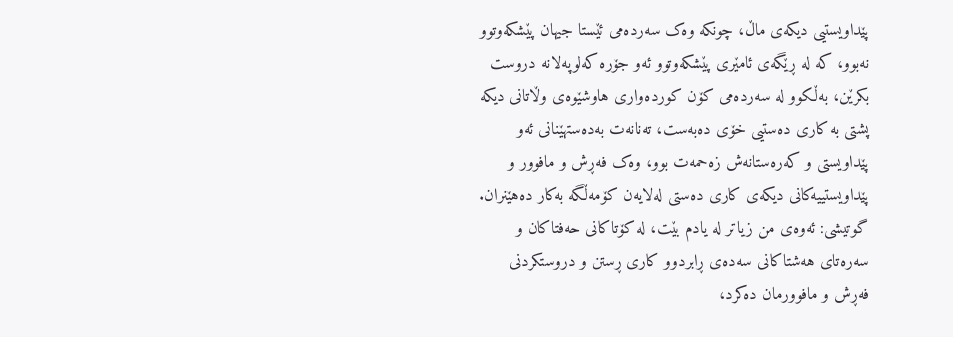پێداویستیی دیکەی ماڵ، چونکە وەک سەردەمی ئێستا جیهان پێشکەوتوو نەبوو، کە لە ڕێگەی ئامێری پێشکەوتوو ئەو جۆرە کەلوپەلانە دروست بکرێن، بەڵکوو لە سەردەمی کۆن کوردەواری هاوشێوەی وڵاتانی دیکە پشتی بە کاری دەستیی خۆی دەبەست، تەنانەت بەدەستهێنانی ئەو پێداویستی و کەرەستانەش زەحمەت بوو، وەک فەڕش و مافوور و پێداویستییەکانی دیکەی کاری دەستی لەلایەن کۆمەڵگە بەکار دەهێنران.
گوتیشی: ئەوەی من زیاتر لە یادم بێت، لە کۆتاکانی حەفتاکان و سەرەتای هەشتاکانی سەدەی ڕابردوو کاری ڕستن و دروستکردنی فەڕش و مافوورمان دەکرد،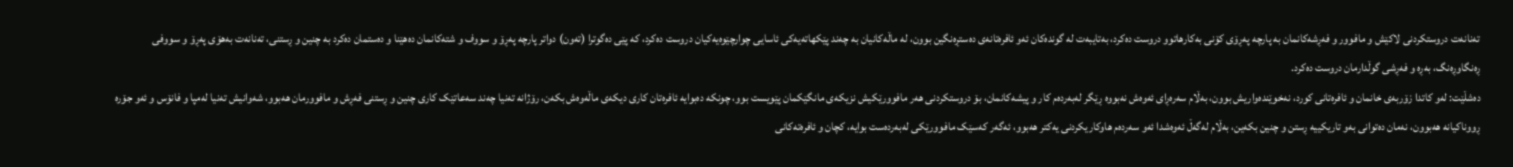تەنانەت دروستکردنی لاکێش و مافوور و فەڕشەکانمان بە پارچە پەڕۆی کۆنی بەکارهاتوو دروست دەکرد، بەتایبەت لە گوندەکان ئەو ئافرەتانەی دەستڕەنگین بوون، لە ماڵەکانیان بە چەند پێکهاتەیەکی ئاسایی چوارچێوەیەکیان دروست دەکرد، کە پێی دەگوترا (تەون) دواتر پارچە پەڕۆ و سووف و شتەکانمان دەهێنا و دەستمان دەکرد بە چنین و ڕستنی، تەنانەت بەهۆی پەڕۆ و سووفی ڕەنگاوڕەنگ، بەڕە و فەڕشی گوڵدارمان دروست دەکرد.
دەشڵێت: لەو کاتدا زۆربەی خانمان و ئافرەتانی کورد، نەخوێندەواریش بوون، بەڵام سەرەڕای ئەوەش نەبووە ڕێگر لەبەردەم کار و پیشەکانمان، بۆ دروستکردنی هەر مافوورێکیش نزیکەی مانگێکمان پێویست بوو، چونکە دەبوایە ئافرەتان کاری دیکەی ماڵەوەش بکەن، رۆژانە تەنیا چەند سەعاتێک کاری چنین و ڕستنی فەڕش و مافوورمان هەبوو، شەوانیش تەنیا لەمپا و فانۆس و ئەو جۆرە ڕووناکیانە هەبوون، نەمان دەتوانی بەو تاریکییە ڕستن و چنین بکەین، بەڵام لەگەڵ ئەوەشدا ئەو سەردەم هاوکاریکردنی یەکتر هەبوو، ئەگەر کەسێک مافوورێکی لەبەردەست بوایە، کچان و ئافرەتەکانی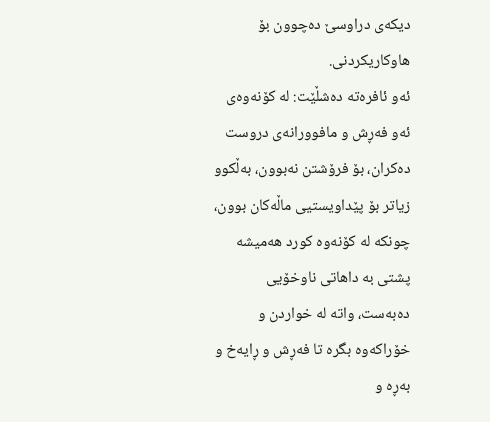دیکەی دراوسێ دەچوون بۆ هاوکاریکردنی.
ئەو ئافرەتە دەشڵێت: لە کۆنەوەی ئەو فەڕش و مافوورانەی دروست دەکران، بۆ فرۆشتن نەبوون، بەڵکوو زیاتر بۆ پێداویستیی ماڵەکان بوون، چونکە لە کۆنەوە کورد هەمیشە پشتی بە داهاتی ناوخۆیی دەبەست، واتە لە خواردن و خۆراکەوە بگرە تا فەڕش و ڕایەخ و بەڕە و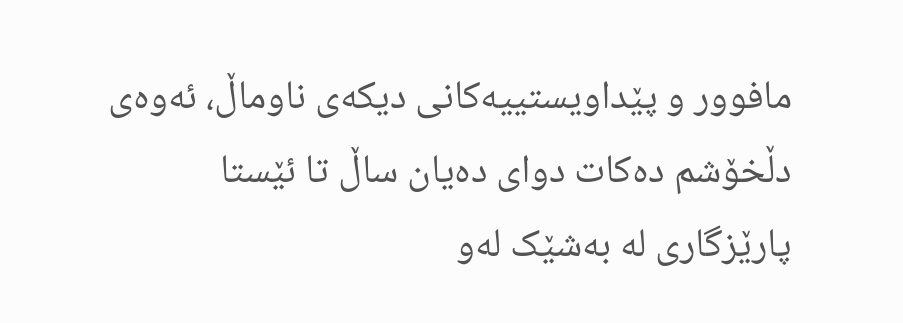مافوور و پێداویستییەکانی دیکەی ناوماڵ، ئەوەی دڵخۆشم دەکات دوای دەیان ساڵ تا ئێستا پارێزگاری لە بەشێک لەو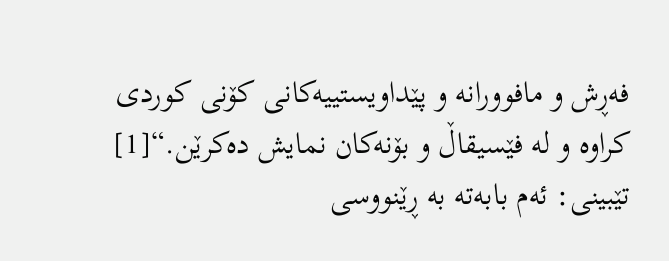فەڕش و مافوورانە و پێداویستییەکانی کۆنی کوردی کراوە و لە فێسیقاڵ و بۆنەکان نمایش دەکرێن.“[1]
تێبینی: ئەم بابەتە بە ڕێنووسی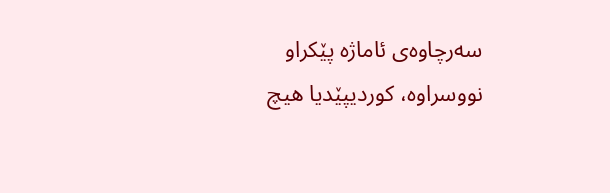سەرچاوەی ئاماژە پێکراو نووسراوە، کوردیپێدیا هیچ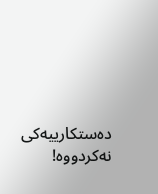دەستکارییەکی نەکردووە!